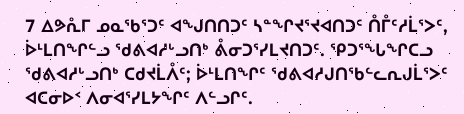7 ᐃᕗᕅᒥ ᓄᓇᖃᕐᑐᑦ ᐊᖑᑎᑎᑐᑦ ᓴᓐᖏᔪᕐᔪᐊᑎᑐᑦ ᑍᒤᑦᓱᒫᕐᐳᑦ, ᐆᒻᒪᑎᖏᓪᓗ ᖁᕕᐊᓱᒡᓗᑎᒃ ᕔᓂᑐᕐᓯᒪᔪᑎᑐᑦ. ᕿᑐᕐᖓᖏᑕᓗ ᖁᕕᐊᓱᒡᓗᑎᒃ ᑕᑯᔪᒫᐰᑦ; ᐆᒻᒪᑎᖏᑦ ᖁᕕᐊᓱᒍᑎᖃᓪᓚᕆᒍᒫᕐᐳᑦ ᐊᑕᓂᐅᑉ ᐱᓂᐊᕐᓯᒪᔭᖏᑦ ᐱᓪᓗᒋᑦ.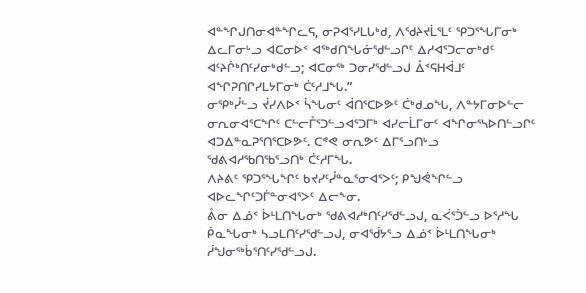ᐊᓐᖏᒍᑎᓂᐊᓐᖏᓚᕋ, ᓂᕈᐊᕐᓯᒪᒐᒃᑯ, ᐱᖁᔨᔪᒫᕐᒪᑦ ᕿᑐᕐᖓᒥᓂᒃ ᐃᓚᒥᓂᒡᓗ ᐊᑕᓂᐅᑉ ᐊᖅᑯᑎᖓᓃᖁᓪᓗᒋᑦ ᐃᓱᐊᕐᑐᓕᓂᒃᑯᑦ ᐊᑦᔨᒌᒃᑎᑦᓯᓂᒃᑯᓪᓗ; ᐊᑕᓂᖅ ᑐᓂᓯᖁᓪᓗᒍ ᐂᑉᕋᕼᐋᒧᑦ ᐊᖏᕈᑎᒋᓯᒪᔭᒥᓂᒃ ᑖᑦᓱᒧᖓ.”
ᓂᕿᒃᓮᓪᓗ ᔫᓯᐱᐅᑉ ᓵᖓᓂᑦ ᐋᑎᕐᑕᐅᕗᑦ ᑖᒃᑯᓄᖓ, ᐱᓐᔭᒥᓂᐅᓪᓕ ᓂᕆᓂᐊᕐᑕᖏᑦ ᑕᓪᓕᒤᕐᑐᓪᓗᐊᕐᑐᒥᒃ ᐊᓯᓕᒫᒥᓂᑦ ᐊᖏᓂᕐᓴᐅᑎᓪᓗᒋᑦ ᐊᑐᐃᓐᓇᕈᕐᑎᕐᑕᐅᕗᑦ. ᑕᕝᕙ ᓂᕆᕗᑦ ᐃᒥᕐᓗᑎᒡᓗ ᖁᕕᐊᓱᖃᑎᖃᕐᓗᑎᒃ ᑖᑦᓱᒥᖓ.
ᐱᔨᕕᑦ ᕿᑐᕐᖓᖏᑦ ᑲᔪᓯᑦᓮᓐᓇᕐᓂᐊᕐᐳᑦ; ᑭᖑᕚᖏᓪᓗ ᐊᐅᓚᖏᑦᑐᒦᓐᓂᐊᕐᐳᑦ ᐃᓕᖕᓂ.
ᕔᓂ ᐃᓅᑉ ᐆᒻᒪᑎᖓᓂᒃ ᖁᕕᐊᓱᒃᑎᑦᓯᖁᓪᓗᒍ, ᓇᐹᕐᑑᓪᓗ ᐅᕐᓱᖓ ᑮᓇᖓᓂᒃ ᓴᓗᒪᑎᑦᓯᖁᓪᓗᒍ, ᓂᐊᖂᔭᕐᓗ ᐃᓅᑉ ᐆᒻᒪᑎᖓᓂᒃ ᓲᖑᓂᖅᑳᕐᑎᑦᓯᖁᓪᓗᒍ.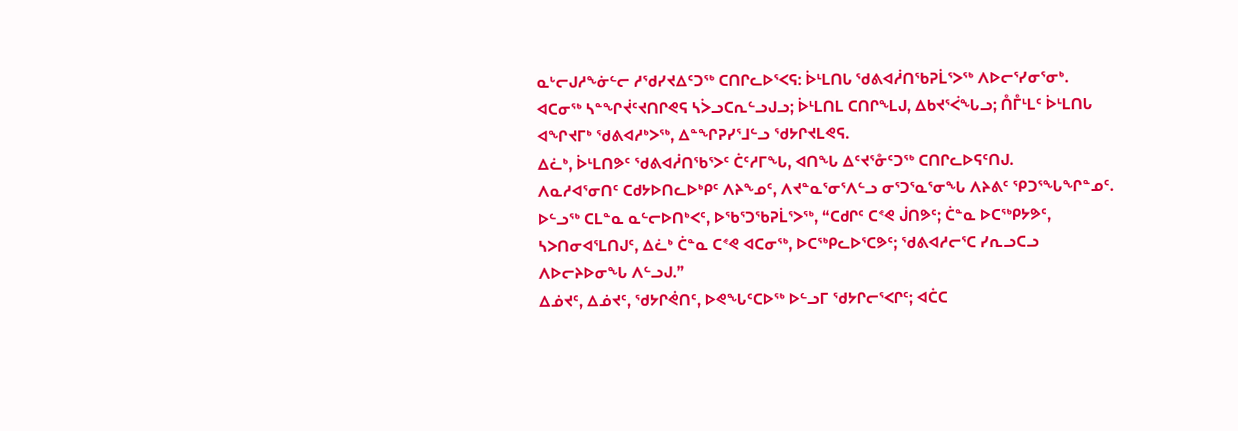ᓇᒡᓕᒍᓱᖕᓃᓪᓕ ᓱᖁᓯᔪᐃᑦᑐᖅ ᑕᑎᒋᓚᐅᕐᐸᕋ: ᐆᒻᒪᑎᒐ ᖁᕕᐊᓲᑎᖃᕈᒫᕐᐳᖅ ᐱᐅᓕᕐᓯᓂᕐᓂᒃ.
ᐊᑕᓂᖅ ᓴᓐᖏᔫᑦᔪᑎᒋᕙᕋ ᓴᐴᓗᑕᕆᓪᓗᒍᓗ; ᐆᒻᒪᑎᒪ ᑕᑎᒋᖕᒪᒍ, ᐃᑲᔪᕐᐹᖓᓗ; ᑍᒤᒻᒪᑦ ᐆᒻᒪᑎᒐ ᐊᖏᔪᒥᒃ ᖁᕕᐊᓱᒃᐳᖅ, ᐃᓐᖏᕈᓯᕐᒧᓪᓗ ᖁᔭᒋᔪᒪᕙᕋ.
ᐃᓛᒃ, ᐆᒻᒪᑎᕗᑦ ᖁᕕᐊᓲᑎᖃᕐᐳᑦ ᑖᑦᓱᒥᖓ, ᐊᑎᖓ ᐃᑦᔪᕐᓁᑦᑐᖅ ᑕᑎᒋᓚᐅᕋᑦᑎᒍ.
ᐱᓇᓱᐊᕐᓂᑎᑦ ᑕᑯᔭᐅᑎᓚᐅᒃᑭᑦ ᐱᔨᖕᓄᑦ, ᐱᔪᓐᓇᕐᓂᕐᐱᓪᓗ ᓂᕐᑐᕐᓇᕐᓂᖓ ᐱᔨᕕᑦ ᕿᑐᕐᖓᖏᓐᓄᑦ.
ᐅᓪᓗᖅ ᑕᒪᓐᓇ ᓇᓪᓕᐅᑎᒃᐸᑦ, ᐅᖃᕐᑐᖃᕈᒫᕐᐳᖅ, “ᑕᑯᒋᑦ ᑕᕝᕙ ᒎᑎᕗᑦ; ᑖᓐᓇ ᐅᑕᖅᑭᔭᕗᑦ, ᓴᐳᑎᓂᐊᕐᒪᑎᒍᑦ, ᐃᓛᒃ ᑖᓐᓇ ᑕᕝᕙ ᐊᑕᓂᖅ, ᐅᑕᖅᑭᓚᐅᕐᑕᕗᑦ; ᖁᕕᐊᓱᓕᕐᑕ ᓯᕆᓗᑕᓗ ᐱᐅᓕᔨᐅᓂᖓ ᐱᓪᓗᒍ.”
ᐃᓅᔪᑦ, ᐃᓅᔪᑦ, ᖁᔭᒋᕚᑎᑦ, ᐅᕙᖓᑦᑕᐅᖅ ᐅᓪᓗᒥ ᖁᔭᒋᓕᕐᐸᒋᑦ; ᐊᑖᑕ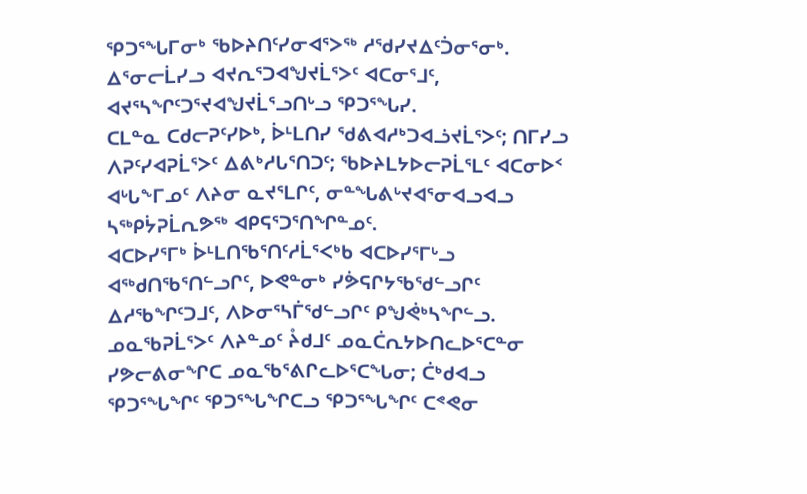ᕿᑐᕐᖓᒥᓂᒃ ᖃᐅᔨᑎᑦᓯᓂᐊᕐᐳᖅ ᓱᖁᓯᔪᐃᑦᑑᓂᕐᓂᒃ.
ᐃᕐᓂᓕᒫᓯᓗ ᐊᔪᕆᕐᑐᐊᖑᔪᒫᕐᐳᑦ ᐊᑕᓂᕐᒧᑦ, ᐊᔪᕐᓴᖏᑦᑐᕐᔪᐊᖑᔪᒫᕐᓗᑎᒡᓗ ᕿᑐᕐᖓᓯ.
ᑕᒪᓐᓇ ᑕᑯᓕᕈᑦᓯᐅᒃ, ᐆᒻᒪᑎᓯ ᖁᕕᐊᓱᒃᑐᐊᓘᔪᒫᕐᐳᑦ; ᑎᒥᓯᓗ ᐱᕈᑦᓯᐊᕈᒫᕐᐳᑦ ᐃᕕᒃᓱᒐᕐᑎᑐᑦ; ᖃᐅᔨᒪᔭᐅᓕᕈᒫᕐᒪᑦ ᐊᑕᓂᐅᑉ ᐊᒡᒐᖕᒥᓄᑦ ᐱᔨᓂ ᓇᔪᕐᒪᒋᑦ, ᓂᓐᖓᕕᒡᔪᐊᕐᓂᐊᓗᐊᓗ ᓴᖅᑭᔮᕈᒫᕆᕗᖅ ᐊᑭᕋᕐᑐᕐᑎᖏᓐᓄᑦ.
ᐊᑕᐅᓯᕐᒥᒃ ᐆᒻᒪᑎᖃᕐᑎᑦᓱᒫᕐᐸᒃᑲ ᐊᑕᐅᓯᕐᒥᒡᓗ ᐊᖅᑯᑎᖃᕐᑎᓪᓗᒋᑦ, ᐅᕙᓐᓂᒃ ᓯᕘᕋᒋᔭᖃᖁᓪᓗᒋᑦ ᐃᓱᖃᖏᑦᑐᒧᑦ, ᐱᐅᓂᕐᓴᒦᖁᓪᓗᒋᑦ ᑭᖑᕚᒃᓴᖏᓪᓗ.
ᓄᓇᖃᕈᒫᕐᐳᑦ ᐱᔨᓐᓄᑦ ᔧᑯᒧᑦ ᓄᓇᑖᕆᔭᐅᑎᓚᐅᕐᑕᓐᓂ ᓯᕗᓕᕕᓂᖏᑕ ᓄᓇᖃᕐᕕᒋᓚᐅᕐᑕᖓᓂ; ᑖᒃᑯᐊᓗ ᕿᑐᕐᖓᖏᑦ ᕿᑐᕐᖓᖏᑕᓗ ᕿᑐᕐᖓᖏᑦ ᑕᕝᕙᓂ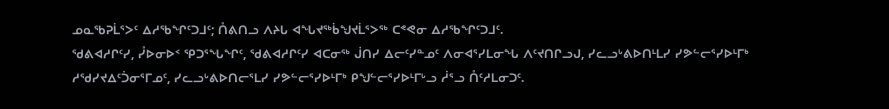ᓄᓇᖃᕈᒫᕐᐳᑦ ᐃᓱᖃᖏᑦᑐᒧᑦ; ᑍᕕᑎᓗ ᐱᔨᒐ ᐊᖓᔪᖅᑳᖑᔪᒫᕐᐳᖅ ᑕᕝᕙᓂ ᐃᓱᖃᖏᑦᑐᒧᑦ.
ᖁᕕᐊᓱᒋᑦᓯ, ᓮᐅᓂᐅᑉ ᕿᑐᕐᖓᖏᑦ, ᖁᕕᐊᓱᒋᑦᓯ ᐊᑕᓂᖅ ᒎᑎᓯ ᐃᓕᑦᓯᓐᓄᑦ ᐱᓂᐊᕐᓯᒪᓂᖓ ᐱᑦᔪᑎᒋᓗᒍ, ᓯᓚᓗᒡᕕᐅᑎᒻᒪᓯ ᓯᕗᓪᓕᕐᓯᐅᒻᒥᒃ ᓱᖁᓯᔪᐃᑦᑑᓂᕐᒥᓄᑦ, ᓯᓚᓗᒡᕕᐅᑎᓕᕐᒪᓯ ᓯᕗᓪᓕᕐᓯᐅᒻᒥᒃ ᑭᖑᓪᓕᕐᓯᐅᒻᒥᒡᓗ ᓲᕐᓗ ᑍᑦᓱᒪᓂᑐᑦ.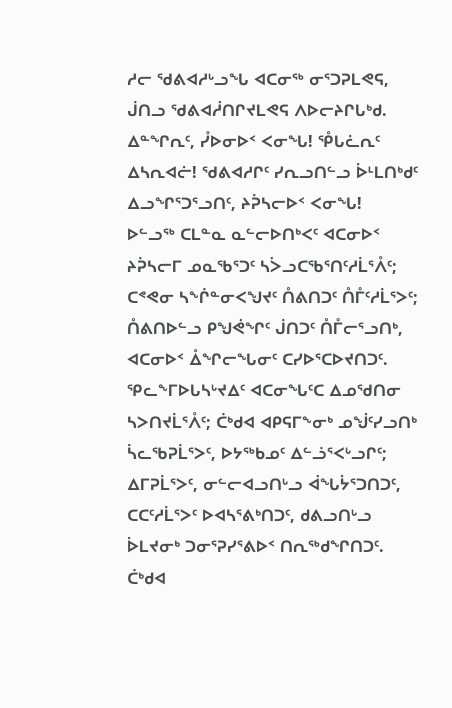ᓱᓕ ᖁᕕᐊᓱᒡᓗᖓ ᐊᑕᓂᖅ ᓂᕐᑐᕈᒪᕙᕋ, ᒎᑎᓗ ᖁᕕᐊᓲᑎᒋᔪᒪᕙᕋ ᐱᐅᓕᔨᒋᒐᒃᑯ.
ᐃᓐᖏᕆᑦ, ᓮᐅᓂᐅᑉ ᐸᓂᖓ! ᕾᒐᓛᕆᑦ ᐃᓴᕆᐊᓖ! ᖁᕕᐊᓱᒋᑦ ᓯᕆᓗᑎᓪᓗ ᐆᒻᒪᑎᒃᑯᑦ ᐃᓗᖏᕐᑐᕐᓗᑎᑦ, ᔨᕉᓴᓕᐅᑉ ᐸᓂᖓ!
ᐅᓪᓗᖅ ᑕᒪᓐᓇ ᓇᓪᓕᐅᑎᒃᐸᑦ ᐊᑕᓂᐅᑉ ᔨᕉᓴᓕᒥ ᓄᓇᖃᕐᑐᑦ ᓴᐴᓗᑕᖃᕐᑎᑦᓱᒫᕐᐰᑦ; ᑕᕝᕙᓂ ᓴᖕᒌᓐᓂᐸᖑᔪᑦ ᑍᕕᑎᑐᑦ ᑍᒤᑦᓱᒫᕐᐳᑦ; ᑍᕕᑎᐅᓪᓗ ᑭᖑᕚᖏᑦ ᒎᑎᑐᑦ ᑍᒤᓕᕐᓗᑎᒃ, ᐊᑕᓂᐅᑉ ᐂᖏᓕᖓᓂᑦ ᑕᓯᐅᕐᑕᐅᔪᑎᑐᑦ.
ᕿᓚᖕᒥᐅᒐᓴᒡᔪᐃᑦ ᐊᑕᓂᖓᑦᑕ ᐃᓄᖁᑎᓂ ᓴᐳᑎᔪᒫᕐᐰᑦ; ᑖᒃᑯᐊ ᐊᑭᕋᒥᖕᓂᒃ ᓄᖒᑦᓯᓗᑎᒃ ᓵᓚᖃᕈᒫᕐᐳᑦ, ᐅᔭᖅᑲᓄᑦ ᐃᓪᓘᕐᐸᒡᓗᒋᑦ; ᐃᒥᕈᒫᕐᐳᑦ, ᓂᓪᓕᐊᓗᑎᒡᓗ ᐋᖓᔮᕐᑐᑎᑐᑦ, ᑕᑕᑦᓱᒫᕐᐳᑦ ᐅᐊᓴᕐᕕᒃᑎᑐᑦ, ᑯᕕᓗᑎᒡᓗ ᐆᒪᔪᓂᒃ ᑐᓂᕐᕈᓯᕐᕕᐅᑉ ᑎᕆᖅᑯᖏᑎᑐᑦ.
ᑖᒃᑯᐊ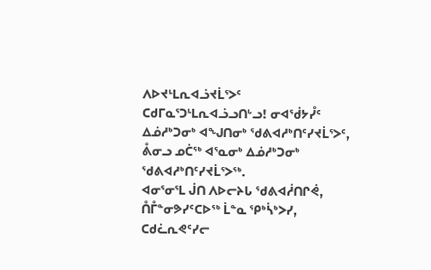ᐱᐅᔪᒻᒪᕆᐊᓘᔪᒫᕐᐳᑦ ᑕᑯᒥᓇᕐᑐᒻᒪᕆᐊᓘᓗᑎᒡᓗ! ᓂᐊᖂᔭᓮᑦ ᐃᓅᓱᒃᑐᓂᒃ ᐊᖑᑎᓂᒃ ᖁᕕᐊᓱᒃᑎᑦᓯᔪᒫᕐᐳᑦ, ᕔᓂᓗ ᓄᑖᖅ ᐊᕐᓇᓂᒃ ᐃᓅᓱᒃᑐᓂᒃ ᖁᕕᐊᓱᒃᑎᑦᓯᔪᒫᕐᐳᖅ.
ᐊᓂᕐᓂᕐᒪ ᒎᑎ ᐱᐅᓕᔨᒐ ᖁᕕᐊᓲᑎᒋᕚ,
ᑍᒤᓐᓂᕗᓯᑦᑕᐅᖅ ᒫᓐᓇ ᕿᒃᓵᒃᐳᓯ, ᑕᑯᓛᕆᕙᑦᓯᓕ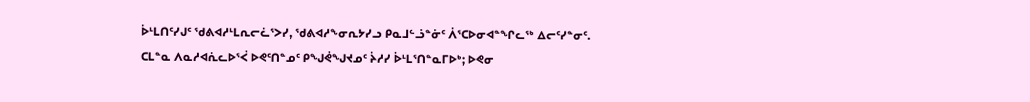ᐆᒻᒪᑎᑦᓯᒍᑦ ᖁᕕᐊᓱᒻᒪᕆᓕᓛᕐᐳᓯ, ᖁᕕᐊᓱᖕᓂᕆᔭᓯᓗ ᑭᓇᒧᓪᓘᓐᓃᑦ ᐲᕐᑕᐅᓂᐊᓐᖏᓚᖅ ᐃᓕᑦᓯᓐᓂᑦ.
ᑕᒪᓐᓇ ᐱᓇᓱᐊᕇᓚᐅᕐᐹ ᐅᕙᑦᑎᓐᓄᑦ ᑭᖑᕚᖑᔪᓄᑦ ᔩᓱᓯ ᐆᒻᒪᕐᑎᓐᓇᒥᐅᒃ; ᐅᕙᓂ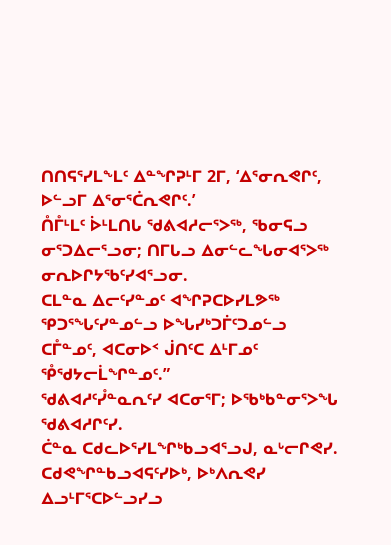ᑎᑎᕋᕐᓯᒪᖕᒪᑦ ᐃᓐᖏᕈᒻᒥ 2ᒥ, ‘ᐃᕐᓂᕆᕙᒋᑦ, ᐅᓪᓗᒥ ᐃᕐᓂᕐᑖᕆᕙᒋᑦ.’
ᑍᒤᒻᒪᑦ ᐆᒻᒪᑎᒐ ᖁᕕᐊᓱᓕᕐᐳᖅ, ᖃᓂᕋᓗ ᓂᕐᑐᐃᓕᕐᓗᓂ; ᑎᒥᒐᓗ ᐃᓂᓪᓚᖓᓂᐊᕐᐳᖅ ᓂᕆᐅᒋᔭᖃᑦᓯᐊᕐᓗᓂ.
ᑕᒪᓐᓇ ᐃᓕᑦᓯᓐᓄᑦ ᐊᖏᕈᑕᐅᓯᒪᕗᖅ ᕿᑐᕐᖓᑦᓯᓐᓄᓪᓗ ᐅᖓᓯᒃᑐᒦᑦᑐᓄᓪᓗ ᑕᒤᓐᓄᑦ, ᐊᑕᓂᐅᑉ ᒎᑎᑦᑕ ᐃᒻᒥᓄᑦ ᕾᖁᔭᓕᒫᖏᓐᓄᑦ.”
ᖁᕕᐊᓱᑦᓮᓐᓇᕆᑦᓯ ᐊᑕᓂᕐᒥ; ᐅᖃᒃᑲᓐᓂᕐᐳᖓ ᖁᕕᐊᓱᒋᑦᓯ.
ᑖᓐᓇ ᑕᑯᓚᐅᕐᓯᒪᖏᒃᑲᓗᐊᕐᓗᒍ, ᓇᒡᓕᒋᕙᓯ. ᑕᑯᕙᖏᓐᑲᓗᐊᕋᑦᓯᐅᒃ, ᐅᒃᐱᕆᕙᓯ ᐃᓗᒻᒥᕐᑕᐅᓪᓗᓯᓗ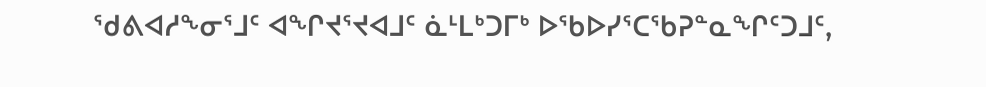ᖁᕕᐊᓱᖕᓂᕐᒧᑦ ᐊᖏᔪᕐᔪᐊᒧᑦ ᓈᒻᒪᒃᑐᒥᒃ ᐅᖃᐅᓯᕐᑕᖃᕈᓐᓇᖏᑦᑐᒧᑦ,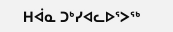ᕼᐋᓇ ᑐᒃᓯᐊᓚᐅᕐᐳᖅ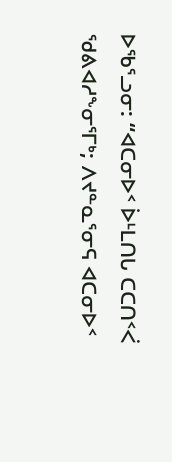ᐅᖃᕐᓗᓂ: “ᐊᑕᓂᐅᑉ ᐆᒻᒪᑎᒐ ᑕᑕᑎᑉᐹ ᖁᕕᐊᓱᖕᓂᕐᒥᒃ; ᐱᔪᓐᓇᕐᓂᕋ ᐊᑕᓂᐅᑉ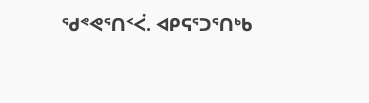ᖁᕝᕙᕐᑎᑉᐹ. ᐊᑭᕋᕐᑐᕐᑎᒃᑲ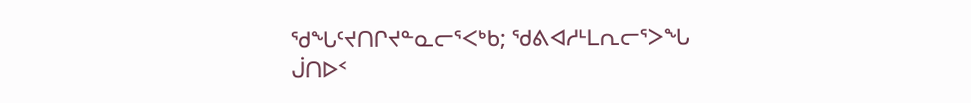ᖁᖓᑦᔪᑎᒋᔪᓐᓇᓕᕐᐸᒃᑲ; ᖁᕕᐊᓱᒻᒪᕆᓕᕐᐳᖓ ᒎᑎᐅᑉ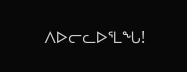ᐱᐅᓕᓚᐅᕐᒪᖓ!